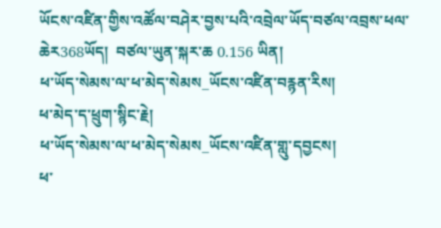ཡོངས་འཛིན་གྱིས་འཚོལ་བཤེར་བྱས་པའི་འབྲེལ་ཡོད་བཙལ་འབྲས་ཕལ་ཆེར368ཡོད།  བཙལ་ཡུན་སྐར་ཆ 0.156 ཡིན།
ཕ་ཡོད་སེམས་ལ་ཕ་མེད་སེམས_ཡོངས་འཛིན་བརྙན་རིས།
ཕ་མེད་ད་ཕྲུག་སྙིང་རྗེ།
ཕ་ཡོད་སེམས་ལ་ཕ་མེད་སེམས_ཡོངས་འཛིན་གླུ་དབྱངས།
ཕ་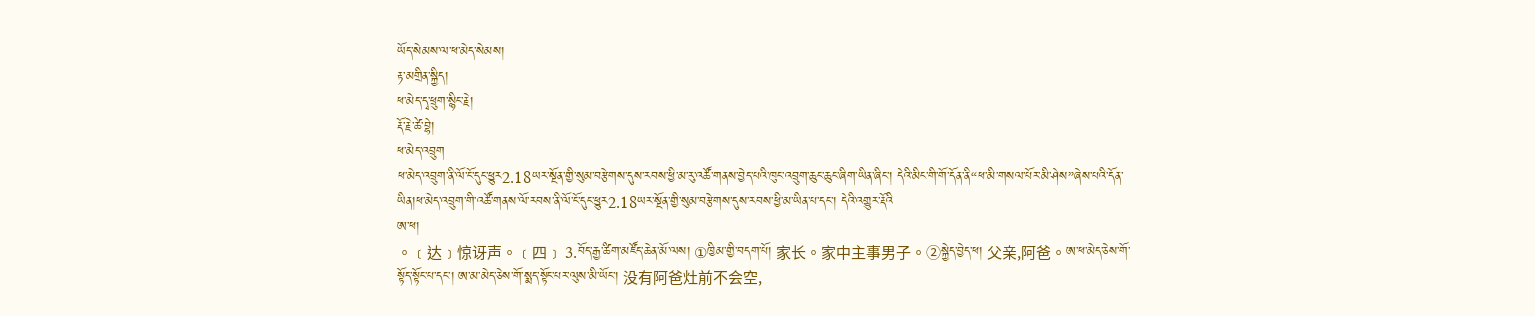ཡོད་སེམས་ལ་ཕ་མེད་སེམས།
རྟ་མགྲིན་སྐྱིད།
ཕ་མེད་དྭ་ཕྲུག་སྙིང་རྗེ།
རྡོ་རྗེ་ཚེ་བྷེ།
ཕ་མེད་འབྲུག
ཕ་མེད་འབྲུག་ནི་ལོ་ངོ་དུང་ཕྱུར2.18ཡར་སྔོན་གྱི་སུམ་བརྩེགས་དུས་རབས་ཕྱི་མ་རུ་འཚོ་གནས་བྱེད་པའི་ཁུང་འབྲུག་ཆུང་ཆུང་ཞིག་ཡིན་ཞིང་། དེའི་མིང་གི་གོ་དོན་ནི“ཕ་མི་གསལ་པོར་མི་ཤེས”ཞེས་པའི་དོན་ཡིན།ཕ་མེད་འབྲུག་གི་འཚོ་གནས་ལོ་རབས་ནི་ལོ་ངོ་དུང་ཕྱུར2.18ཡར་སྔོན་གྱི་སུམ་བརྩེགས་དུས་རབས་ཕྱི་མ་ཡིན་པ་དང་། དེའི་འགྱུར་རྡོའི
ཨ་ཕ།
。﹝达﹞惊讶声。﹝四﹞ 3.བོད་རྒྱ་ཚིག་མཛོད་ཆེན་མོ་ལས། ①ཁྱིམ་གྱི་བདག་པོ། 家长。家中主事男子。②སྐྱེད་བྱེད་ཕ། 父亲,阿爸。ཨ་ཕ་མེད་ཅེས་གོ་སྟོད་སྟོང་པ་དང་། ཨ་མ་མེད་ཅེས་གོ་སྨད་སྟོང་པར་ལུས་མི་ཡོང་། 没有阿爸灶前不会空,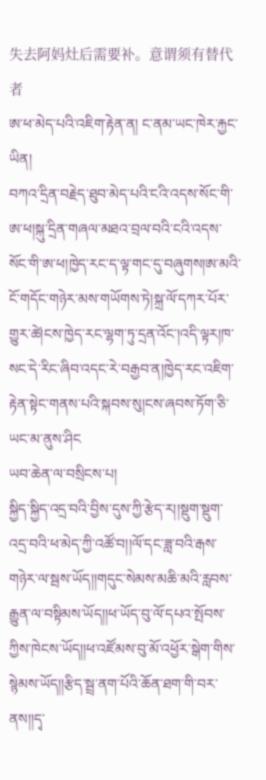失去阿妈灶后需要补。意谓须有替代者
ཨ་ཕ་མེད་པའི་འཇིག་རྟེན་ན། ང་ནམ་ཡང་ཁེར་རྐྱང་ཡིན།
བཀའ་དྲིན་བརྗེད་ཐུབ་མེད་པའི་ངའི་འདས་སོང་གི་ཨ་ཕ།སྐུ་དྲིན་གཞལ་མཐའ་བྲལ་བའི་ངའི་འདས་སོང་གི་ཨ་ཕ།ཁྱེད་རང་ད་ལྟ་གང་དུ་བཞུགས།ཨ་མའི་ངོ་གདོང་གཉེར་མས་གཡོགས་ཏེ།སྐྲ་ལོ་དཀར་པོར་གྱུར་ཚེ།ངས་ཁྱེད་རང་ལྷག་ཏུ་དྲན་འོང་།འདི་ལྟར།ཁ་སང་དེ་རིང་ཞིབ་འདང་རེ་བརྒྱབ་ན།ཁྱེད་རང་འཇིག་རྟེན་སྟེང་གནས་པའི་སྐབས་སུ།ངས་ཞབས་ཏོག་ཅི་ཡང་མ་ནུས་ཤིང
ཡབ་ཆེན་ལ་བསྲིངས་པ།
སྐྱིད་སྐྱིད་འདྲ་བའི་བྱིས་དུས་ཀྱི་རྩེད་ར།།སྡུག་སྡུག་འདྲ་བའི་ཕ་མེད་ཀྱི་འཚོ་བ།།ལོ་དང་ཟླ་བའི་རྒས་གཉེར་ལ་སྦས་ཡོད།།གདུང་སེམས་མཆི་མའི་རླབས་རྒྱུན་ལ་བསྟིམས་ཡོད།།ཕ་ཡོད་བུ་ལོ་དཔའ་སྤོབས་ཀྱིས་ཁེངས་ཡོད།།ཕ་འཛོམས་བུ་མོ་འཕྱོར་སྒེག་གིས་སྙེམས་ཡོད།།རྩིད་སྦྲ་ནག་པོའི་ཆོན་ཐག་གི་བར་ནས།།དྭ་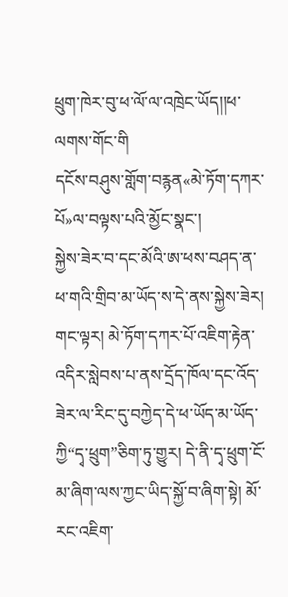ཕྲུག་ཁེར་བུ་ཕ་ལོ་ལ་འཁྲེང་ཡོད།།ཕ་ལགས་གོང་གི
དངོས་བཤུས་གློག་བརྙན«མེ་ཏོག་དཀར་པོ»ལ་བལྟས་པའི་མྱོང་སྣང་།
སྐྱེས་ཟེར་བ་དང་མོའི་ཨ་ཕས་བཤད་ན་ཕ་གའི་གྲིབ་མ་ཡོད་ས་དེ་ནས་སྐྱེས་ཟེར། གང་ལྟར། མེ་ཏོག་དཀར་པོ་འཇིག་རྟེན་འདིར་སླེབས་པ་ནས་དྲོད་ཁོལ་དང་འོད་ཟེར་ལ་རིང་དུ་བཀྱེད་དེ་ཕ་ཡོད་མ་ཡོད་ཀྱི“དྭ་ཕྲུག”ཅིག་ཏུ་གྱུར། དེ་ནི་དྭ་ཕྲུག་ངོ་མ་ཞིག་ལས་ཀྱང་ཡིད་སྐྱོ་བ་ཞིག་སྟེ། མོ་རང་འཇིག་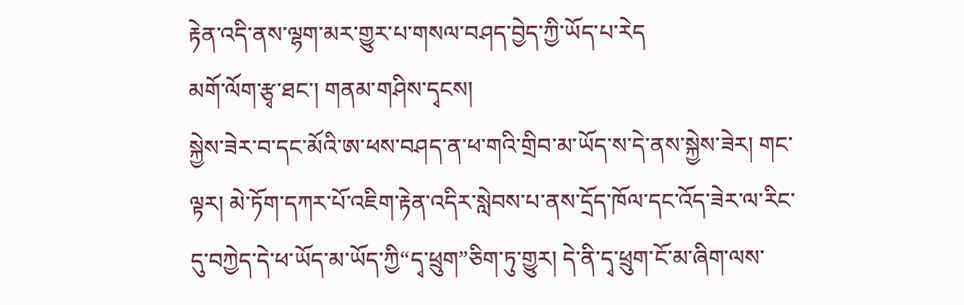རྟེན་འདི་ནས་ལྷག་མར་གྱུར་པ་གསལ་བཤད་བྱེད་ཀྱི་ཡོད་པ་རེད
མགོ་ལོག་རྩྭ་ཐང་། གནམ་གཤིས་དྭངས།
སྐྱེས་ཟེར་བ་དང་མོའི་ཨ་ཕས་བཤད་ན་ཕ་གའི་གྲིབ་མ་ཡོད་ས་དེ་ནས་སྐྱེས་ཟེར། གང་ལྟར། མེ་ཏོག་དཀར་པོ་འཇིག་རྟེན་འདིར་སླེབས་པ་ནས་དྲོད་ཁོལ་དང་འོད་ཟེར་ལ་རིང་དུ་བཀྱེད་དེ་ཕ་ཡོད་མ་ཡོད་ཀྱི“དྭ་ཕྲུག”ཅིག་ཏུ་གྱུར། དེ་ནི་དྭ་ཕྲུག་ངོ་མ་ཞིག་ལས་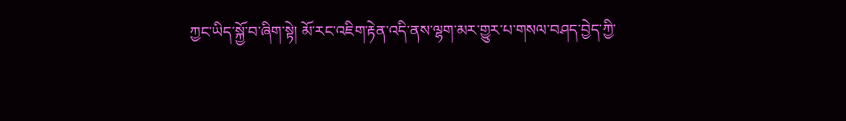ཀྱང་ཡིད་སྐྱོ་བ་ཞིག་སྟེ། མོ་རང་འཇིག་རྟེན་འདི་ནས་ལྷག་མར་གྱུར་པ་གསལ་བཤད་བྱེད་ཀྱི་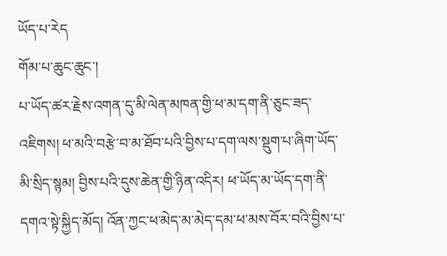ཡོད་པ་རེད
གོམ་པ་ཆུང་ཆུང་།
པ་ཡོད་ཚར་རྗེས་འགན་དུ་མི་ལེན་མཁན་གྱི་ཕ་མ་དག་ནི་ཅུང་ཟད་འཇིགས། ཕ་མའི་བརྩེ་བ་མ་ཐོབ་པའི་བྱིས་པ་དག་ལས་སྡུག་པ་ཞིག་ཡོད་མི་སྲིད་སྙམ། བྱིས་པའི་དུས་ཆེན་གྱི་ཉིན་འདིར། ཕ་ཡོད་མ་ཡོད་དག་ནི་དགའ་སྟེ་སྐྱིད་མོད། འོན་ཀྱང་ཕ་མེད་མ་མེད་དམ་ཕ་མས་བོར་བའི་བྱིས་པ་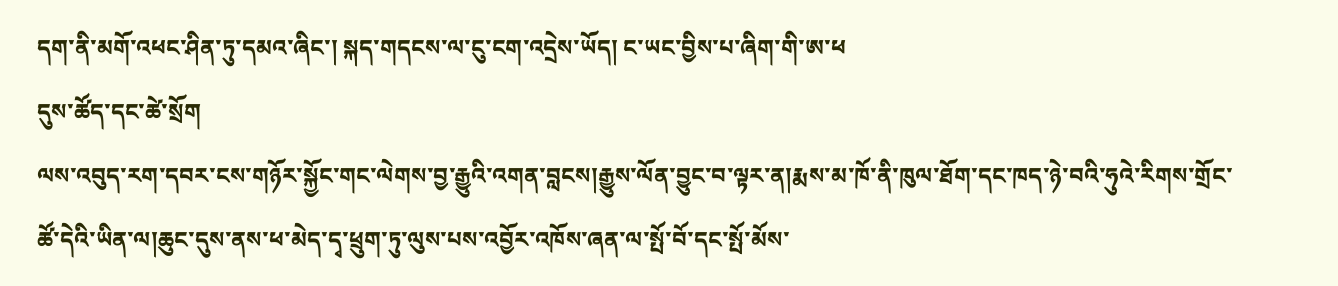དག་ནི་མགོ་འཕང་ཤིན་ཏུ་དམའ་ཞིང་། སྐད་གདངས་ལ་ངུ་ངག་འདྲེས་ཡོད། ང་ཡང་བྱིས་པ་ཞིག་གི་ཨ་ཕ
དུས་ཚོད་དང་ཚེ་སྲོག
ལས་འབུད་རག་དབར་ངས་གཉོར་སྐྱོང་གང་ལེགས་བྱ་རྒྱུའི་འགན་བླངས།རྒྱུས་ལོན་བྱུང་བ་ལྟར་ན།རྨས་མ་ཁོ་ནི་ཁུལ་ཐོག་དང་ཁད་ཉེ་བའི་ཧུའེ་རིགས་གྲོང་ཚོ་དེའི་ཡིན་ལ།ཆུང་དུས་ནས་ཕ་མེད་དྭ་ཕྲུག་ཏུ་ལུས་པས་འབྱོར་འཁོས་ཞན་ལ་སྤོ་བོ་དང་སྤོ་མོས་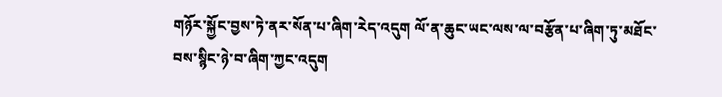གཉོར་སྐྱོང་བྱས་ཏེ་ནར་སོན་པ་ཞིག་རེད་འདུག ལོ་ན་ཆུང་ཡང་ལས་ལ་བརྩོན་པ་ཞིག་ཏུ་མཐོང་བས་སྙིང་ཉེ་བ་ཞིག་ཀྱང་འདུག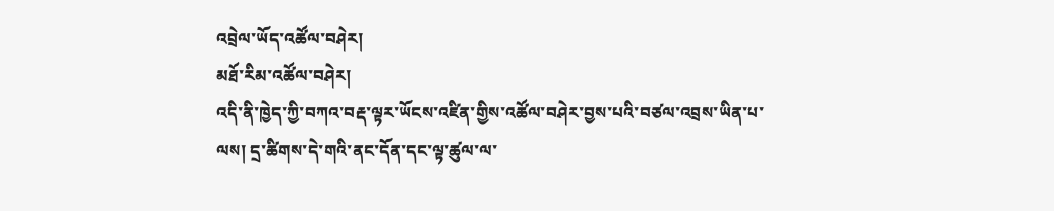འབྲེལ་ཡོད་འཚོལ་བཤེར།
མཐོ་རིམ་འཚོལ་བཤེར།
འདི་ནི་ཁྱེད་ཀྱི་བཀའ་བརྡ་ལྟར་ཡོངས་འཛིན་གྱིས་འཚོལ་བཤེར་བྱས་པའི་བཙལ་འབྲས་ཡིན་པ་ལས། དྲ་ཚིགས་དེ་གའི་ནང་དོན་དང་ལྟ་ཚུལ་ལ་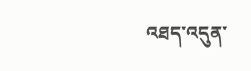འཐད་འདུན་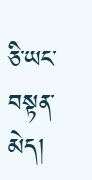ཅི་ཡང་བསྟན་མེད།